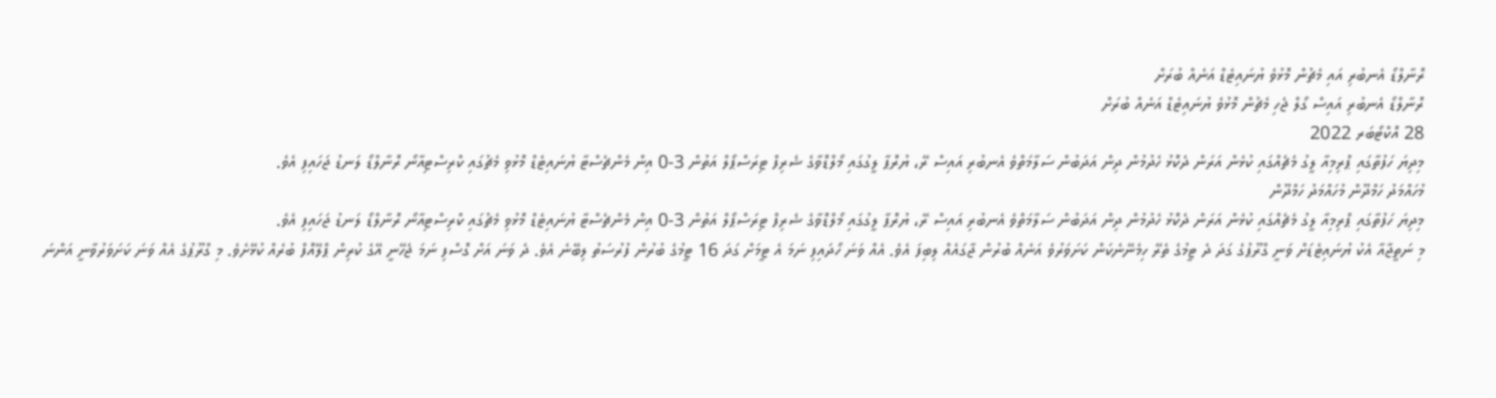ރޮނާލްޑޯ އެނބުރި އައި މެޗުން މޮޅުވެ ޔުނައިޓެޑް އަނެއް ބުރަށް
ރޮނާލްޑޯ އެނބުރި އައިސް ގޯލް ޖެހި މެޗުން މޮޅުވެ ޔުނައިޓެޑް އަނެއް ބުރަށް
28 އޮކްޓޯބަރ 2022
މިދިޔަ ހަފުތާގައި ޕްރިމިއާ ލީގު މެޗެއްގައި ކުޅެން އަރަން ދެކޮޅު ހެދުމުން ދިން އަދަބުން ސަލާމަތްވެ އެނބުރި އައިސް ރޭ، ޔުރޮޕާ ލީގުގައި މޯލްޑޮވާގެ ޝެރިފް ޓިރަސްޕޯލް އަތުން 3-0 އިން މެންޗެސްޓާ ޔުނައިޓެޑް މޮޅުވި މެޗުގައި ކްރިސްޓިއާނޯ ރޮނާލްޑޯ ލަނޑު ޖަހައިފި އެވެ.
މުހައްމަދު ހަމްދޫން މުހައްމަދު ހަމްދޫން
މިދިޔަ ހަފުތާގައި ޕްރިމިއާ ލީގު މެޗެއްގައި ކުޅެން އަރަން ދެކޮޅު ހެދުމުން ދިން އަދަބުން ސަލާމަތްވެ އެނބުރި އައިސް ރޭ، ޔުރޮޕާ ލީގުގައި މޯލްޑޮވާގެ ޝެރިފް ޓިރަސްޕޯލް އަތުން 3-0 އިން މެންޗެސްޓާ ޔުނައިޓެޑް މޮޅުވި މެޗުގައި ކްރިސްޓިއާނޯ ރޮނާލްޑޯ ލަނޑު ޖަހައިފި އެވެ.
މި ނަތީޖާއާ އެކު ޔުނައިޓެޑަށް ވަނީ ގްރޫޕުގެ ގަދަ ދެ ޓީމުގެ ތެރޭ ހިމެނޭނެކަން ކަށަވަރުވެ އަނެއް ބުރުން ޖާގައެއް ލިބިފަ އެވެ. އެއް ވަނަ ހޯދައިފި ނަމަ އެ ޓީމަށް ގަދަ 16 ޓީމުގެ ބުރުން ފުރުސަތު ލިބޭނެ އެވެ. ދެ ވަނަ އަށް ގޮސްފި ނަމަ ޖެހޭނީ އޭގެ ކުރިން ޕްލޭއޮފް ބުރެއް ކުޅޭށެވެ. މި ގްރޫޕުގެ އެއް ވަނަ ކަށަވަރުވާނީ އަންނަ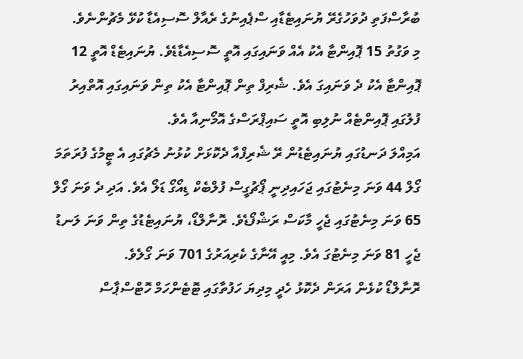ބުރާސްފަތި ދުވަހުގެރޭ ޔުނައިޓެޑާއި ސްޕެއިނުގެ ރެއާލް ސޮސިއެޑާ ކުޅޭ މެޗުންނެވެ.
މި ވަގުތު 15 ޕޮއިންޓާ އެކު އެއް ވަނައިގައި އޮތީ ސޮސިއެޑާޑެވެ. ޔުނައިޓެޑް އޮތީ 12 ޕޮއިންޓާ އެކު ދެ ވަނައިގަ އެވެ. ޝެރިފް ތިން ޕޮއިންޓާ އެކު ތިން ވަނައިގައި އޮތްއިރު ފުލުގައި ޕޮއިންޓެއް ނުލިބި އޮތީ ސައިޕްރަސްގެ އޮމޯނިއާ އެވެ.
އަމިއްލަ ދަނޑުގައި ޔުނައިޓެޑުން ރޭ ޝެރިފްއާ ދެކޮޅަށް ކުޅުނު މެޗުގައި އެ ޓީމުގެ ފުރަތަމަ ގޯލް 44 ވަނަ މިނެޓުގައި ޖަހައިދިނީ ޕޯޗުގީސް ފުލްބެކް ޑިއޯގޯ ޑަލޯ އެވެ. އަދި ދެ ވަނަ ގޯލް 65 ވަނަ މިނެޓުގައި ޖެހީ މާކަސް ރަޝްފޯޑެވެ. ރޮނާލްޑޯ، ޔުނައިޓެޑުގެ ތިން ވަނަ ލަނޑު ޖެހީ 81 ވަނަ މިނެޓުގަ އެވެ. މިއީ އޭނާގެ ކެރިއަރުގެ 701 ވަނަ ގޯލެވެ.
ރޮނާލްޑޯ ކުޅެން އަރަން ދެކޮޅު ހެދީ މިދިޔަ ހަފުތާގައި ޓޮޓެންހަމް ހޮޓްސްޕާސް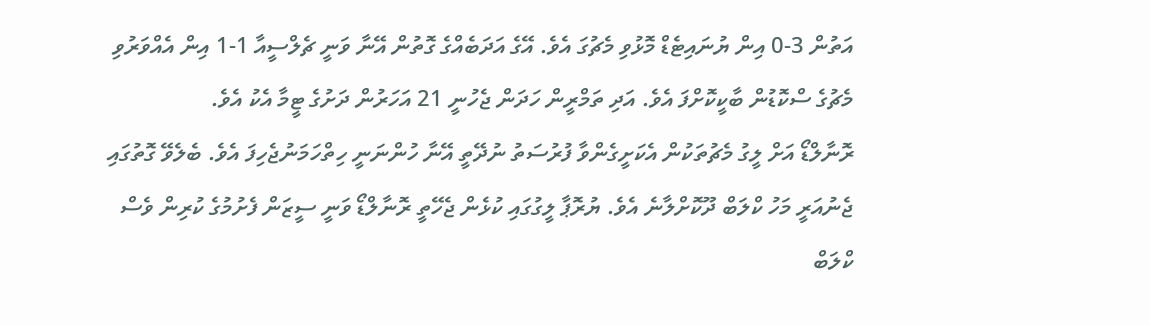އަތުން 3-0 އިން ޔުނައިޓެޑް މޮޅުވި މެޗުގަ އެވެ. އޭގެ އަދަބެއްގެ ގޮތުން އޭނާ ވަނީ ޗެލްސީއާ 1-1 އިން އެއްވަރުވި މެޗުގެ ސްކޮޑުން ބާކީކޮށްފަ އެވެ. އަދި ތަމްރީން ހަދަން ޖެހުނީ 21 އަހަރުން ދަށުގެ ޓީމާ އެކު އެވެ.
ރޮނާލްޑޯ އަށް ލީގު މެޗުތަކުން އެކަށީގެންވާ ފުރުސަތު ނުދޭތީ އޭނާ ހުންނަނީ ހިތްހަމަނުޖެހިފަ އެވެ. ބެލެވޭ ގޮތުގައި ޖެނުއަރީ މަހު ކްލަބް ދޫކޮށްލާނެ އެވެ. ޔުރޮޕާ ލީގުގައި ކުޅެން ޖެހޭތީ ރޮނާލްޑޯ ވަނީ ސީޒަން ފެށުމުގެ ކުރިން ވެސް ކްލަބް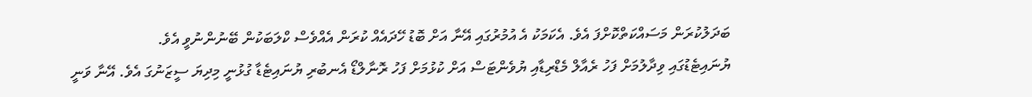ބަދަލުކުރަން މަސައްކަތްކޮށްފަ އެވެ. އެކަމަކު އެ އުމުރުގައި އޭނާ އަށް ބޮޑު ހޭދައެއް ކުރަން އެއްވެސް ކްލަބަކުން ބޭނުންނުވީ އެވެ.
ޔުނައިޓެޑުގައި ވިދާލުމަށް ފަހު ރެއާލް މެޑްރިޑާއި ޔުވެންޓަސް އަށް ކުޅުމަށް ފަހު ރޮނާލްޑޯ އެނބުރި ޔުނައިޓެޑާ ގުޅުނީ މިދިޔަ ސީޒަނުގަ އެވެ. އޭނާ ވަނީ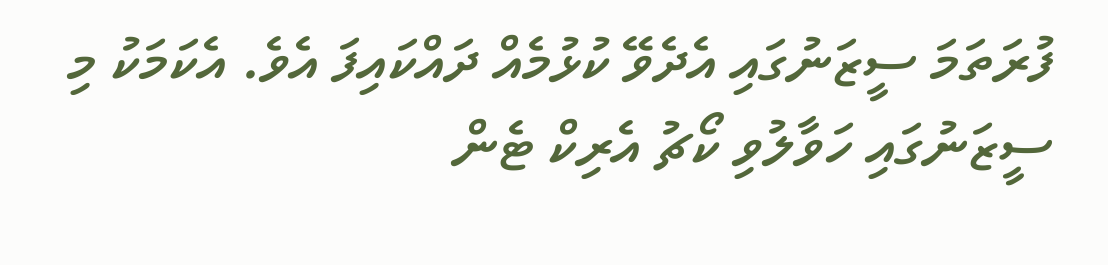ފުރަތަމަ ސީޒަނުގައި އެދެވޭ ކުޅުމެއް ދައްކައިފަ އެވެ. އެކަމަކު މި ސީޒަނުގައި ހަވާލުވި ކޯޗު އެރިކް ޓެން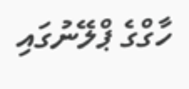ހާގްގެ ޕްލޭނުގައި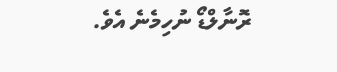ރޮނާލްޑޯ ނުހިމެނެ އެވެ.